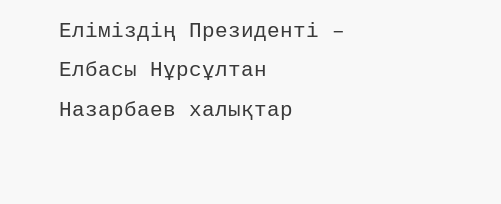Еліміздің Президенті – Елбасы Нұрсұлтан Назарбаев халықтар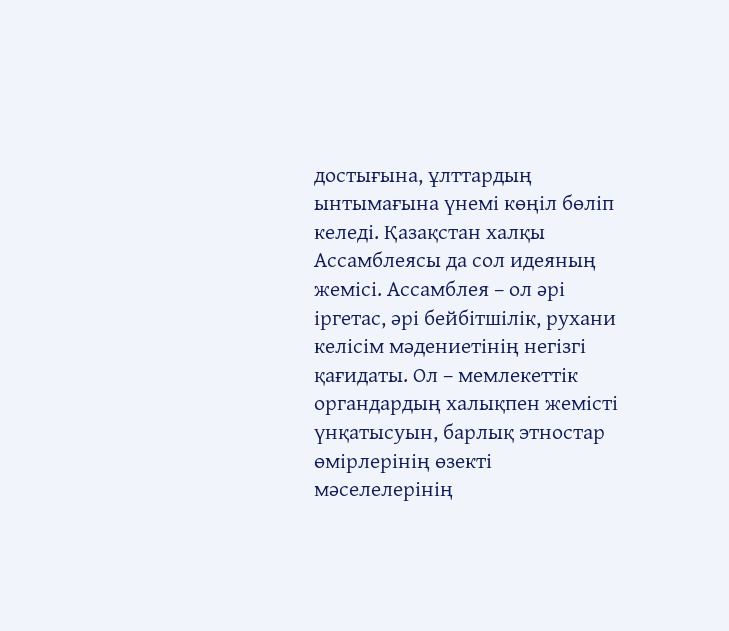достығына, ұлттардың ынтымағына үнемі көңіл бөліп келеді. Қазақстан халқы Ассамблеясы да сол идеяның жемісі. Ассамблея – ол әрі іргетас, әрі бейбітшілік, рухани келісім мәдениетінің негізгі қағидаты. Ол – мемлекеттік органдардың халықпен жемісті үнқатысуын, барлық этностар өмірлерінің өзекті мәселелерінің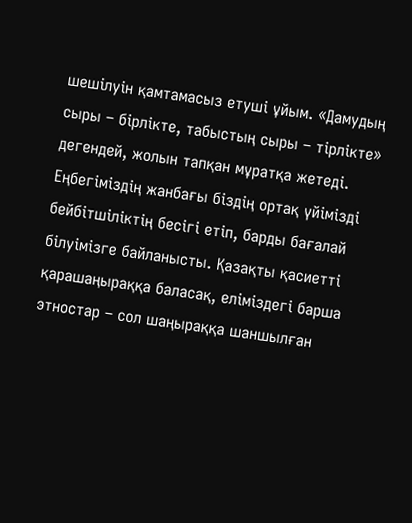шешілуін қамтамасыз етуші ұйым. «Дамудың сыры – бірлікте, табыстың сыры – тірлікте» дегендей, жолын тапқан мұратқа жетеді. Еңбегіміздің жанбағы біздің ортақ үйімізді бейбітшіліктің бесігі етіп, барды бағалай білуімізге байланысты. Қазақты қасиетті қарашаңыраққа баласақ, еліміздегі барша этностар – сол шаңыраққа шаншылған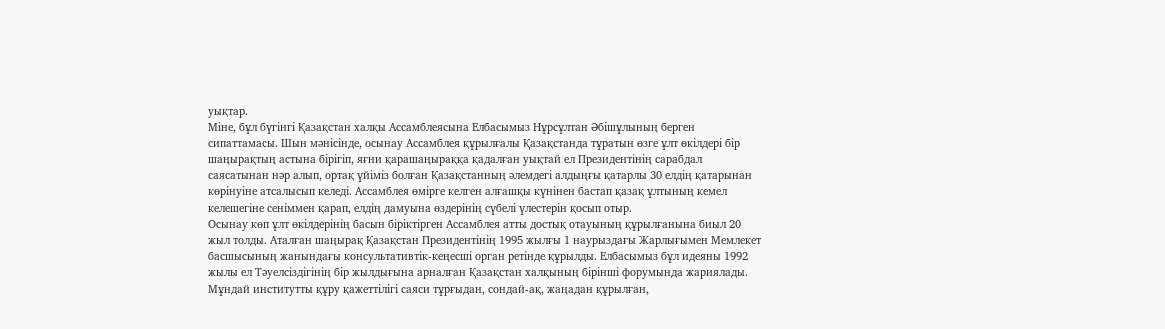уықтар.
Міне, бұл бүгінгі Қазақстан халқы Ассамблеясына Елбасымыз Нұрсұлтан Әбішұлының берген сипаттамасы. Шын мәнісінде, осынау Ассамблея құрылғалы Қазақстанда тұратын өзге ұлт өкілдері бір шаңырақтың астына бірігіп, яғни қарашаңыраққа қадалған уықтай ел Президентінің сарабдал саясатынан нәр алып, ортақ үйіміз болған Қазақстанның әлемдегі алдыңғы қатарлы 30 елдің қатарынан көрінуіне атсалысып келеді. Ассамблея өмірге келген алғашқы күнінен бастап қазақ ұлтының кемел келешегіне сеніммен қарап, елдің дамуына өздерінің сүбелі үлестерін қосып отыр.
Осынау көп ұлт өкілдерінің басын біріктірген Ассамблея атты достық отауының құрылғанына биыл 20 жыл толды. Аталған шаңырақ Қазақстан Президентінің 1995 жылғы 1 наурыздағы Жарлығымен Мемлекет басшысының жанындағы консультативтік-кеңесші орган ретінде құрылды. Елбасымыз бұл идеяны 1992 жылы ел Тәуелсіздігінің бір жылдығына арналған Қазақстан халқының бірінші форумында жариялады. Мұндай институтты құру қажеттілігі саяси тұрғыдан, сондай-ақ, жаңадан құрылған,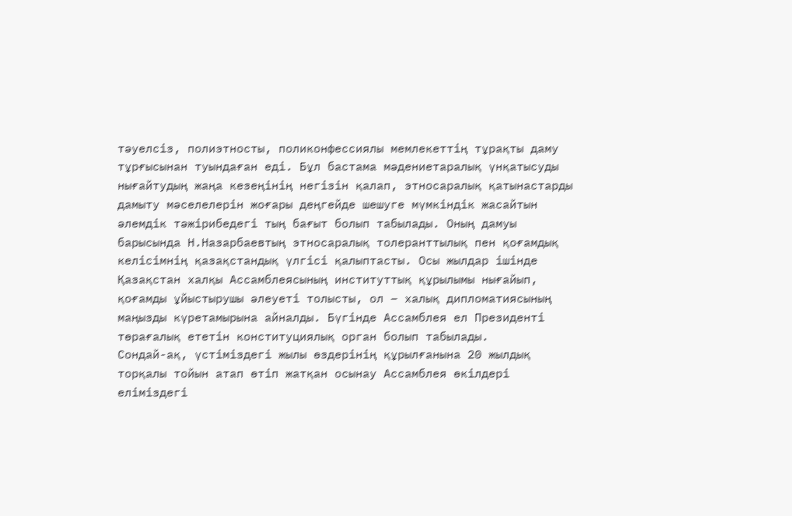тәуелсіз, полиэтносты, поликонфессиялы мемлекеттің тұрақты даму тұрғысынан туындаған еді. Бұл бастама мәдениетаралық үнқатысуды нығайтудың жаңа кезеңінің негізін қалап, этносаралық қатынастарды дамыту мәселелерін жоғары деңгейде шешуге мүмкіндік жасайтын әлемдік тәжірибедегі тың бағыт болып табылады. Оның дамуы барысында Н.Назарбаевтың этносаралық толеранттылық пен қоғамдық келісімнің қазақстандық үлгісі қалыптасты. Осы жылдар ішінде Қазақстан халқы Ассамблеясының институттық құрылымы нығайып, қоғамды ұйыстырушы әлеуеті толысты, ол – халық дипломатиясының маңызды күретамырына айналды. Бүгінде Ассамблея ел Президенті төрағалық ететін конституциялық орган болып табылады.
Сондай-ақ, үстіміздегі жылы өздерінің құрылғанына 20 жылдық торқалы тойын атап өтіп жатқан осынау Ассамблея өкілдері еліміздегі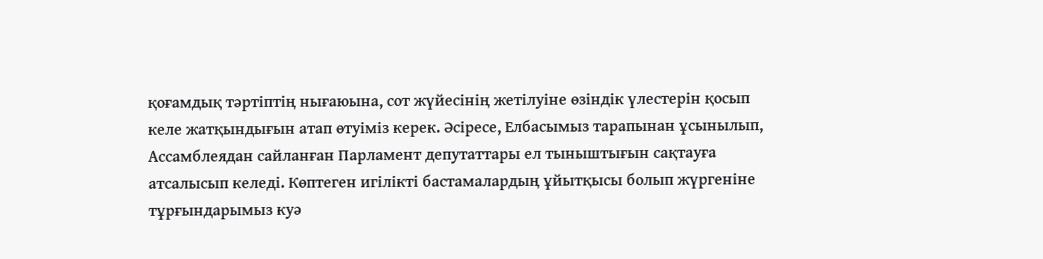қоғамдық тәртіптің нығаюына, сот жүйесінің жетілуіне өзіндік үлестерін қосып келе жатқындығын атап өтуіміз керек. Әсіресе, Елбасымыз тарапынан ұсынылып, Ассамблеядан сайланған Парламент депутаттары ел тыныштығын сақтауға атсалысып келеді. Көптеген игілікті бастамалардың ұйытқысы болып жүргеніне тұрғындарымыз куә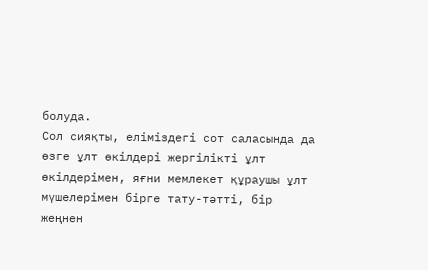болуда.
Сол сияқты, еліміздегі сот саласында да өзге ұлт өкілдері жергілікті ұлт өкілдерімен, яғни мемлекет құраушы ұлт мүшелерімен бірге тату-тәтті, бір жеңнен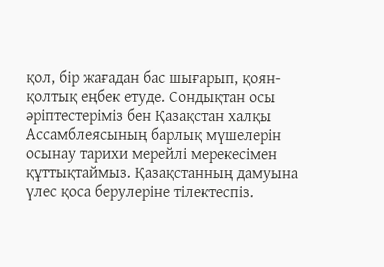қол, бір жағадан бас шығарып, қоян-қолтық еңбек етуде. Сондықтан осы әріптестеріміз бен Қазақстан халқы Ассамблеясының барлық мүшелерін осынау тарихи мерейлі мерекесімен құттықтаймыз. Қазақстанның дамуына үлес қоса берулеріне тілектеспіз.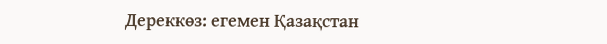Дереккөз: егемен Қазақстан